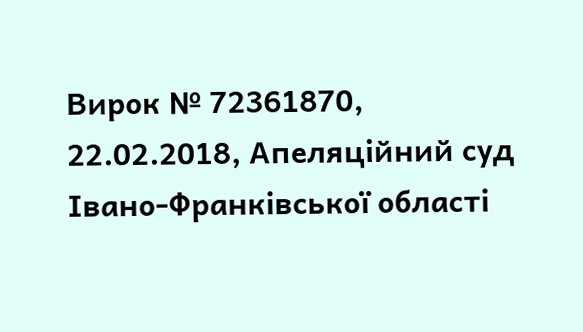Вирок № 72361870, 22.02.2018, Апеляційний суд Івано-Франківської області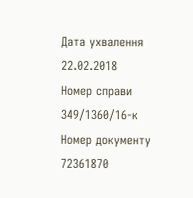Дата ухвалення
22.02.2018
Номер справи
349/1360/16-к
Номер документу
72361870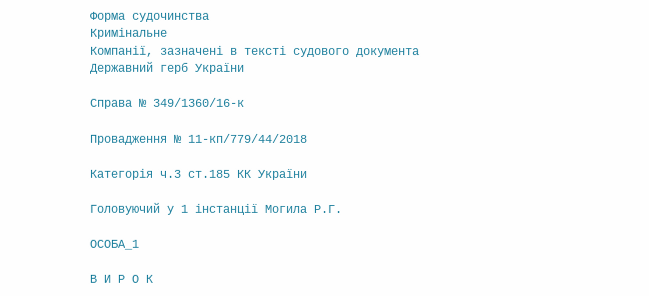Форма судочинства
Кримінальне
Компанії, зазначені в тексті судового документа
Державний герб України

Справа № 349/1360/16-к

Провадження № 11-кп/779/44/2018

Категорія ч.3 ст.185 КК України

Головуючий у 1 інстанції Могила Р.Г.

ОСОБА_1

В И Р О К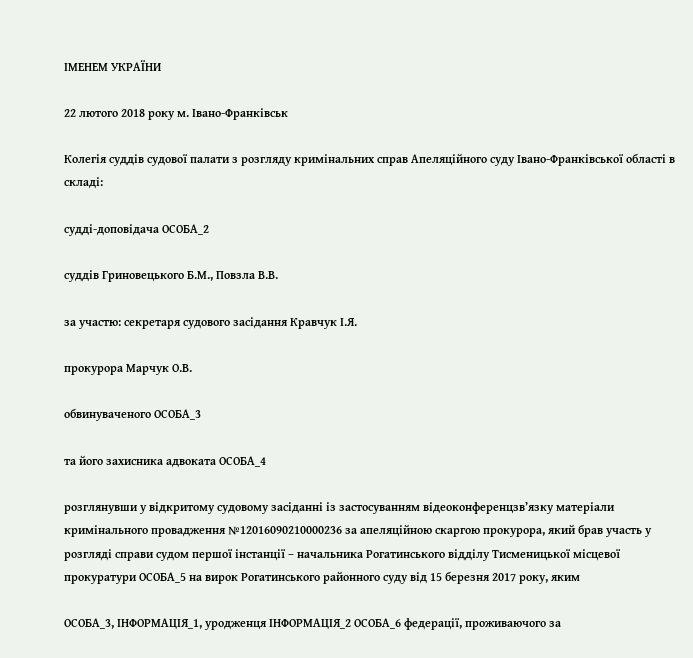ІМЕНЕМ УКРАЇНИ

22 лютого 2018 року м. Івано-Франківськ

Колегія суддів судової палати з розгляду кримінальних справ Апеляційного суду Івано-Франківської області в складі:

судді-доповідача ОСОБА_2

суддів Гриновецького Б.М., Повзла В.В.

за участю: секретаря судового засідання Кравчук І.Я.

прокурора Марчук О.В.

обвинуваченого ОСОБА_3

та його захисника адвоката ОСОБА_4

розглянувши у відкритому судовому засіданні із застосуванням відеоконференцзв’язку матеріали кримінального провадження №12016090210000236 за апеляційною скаргою прокурора, який брав участь у розгляді справи судом першої інстанції – начальника Рогатинського відділу Тисменицької місцевої прокуратури ОСОБА_5 на вирок Рогатинського районного суду від 15 березня 2017 року, яким

ОСОБА_3, ІНФОРМАЦІЯ_1, уродженця ІНФОРМАЦІЯ_2 ОСОБА_6 федерації, проживаючого за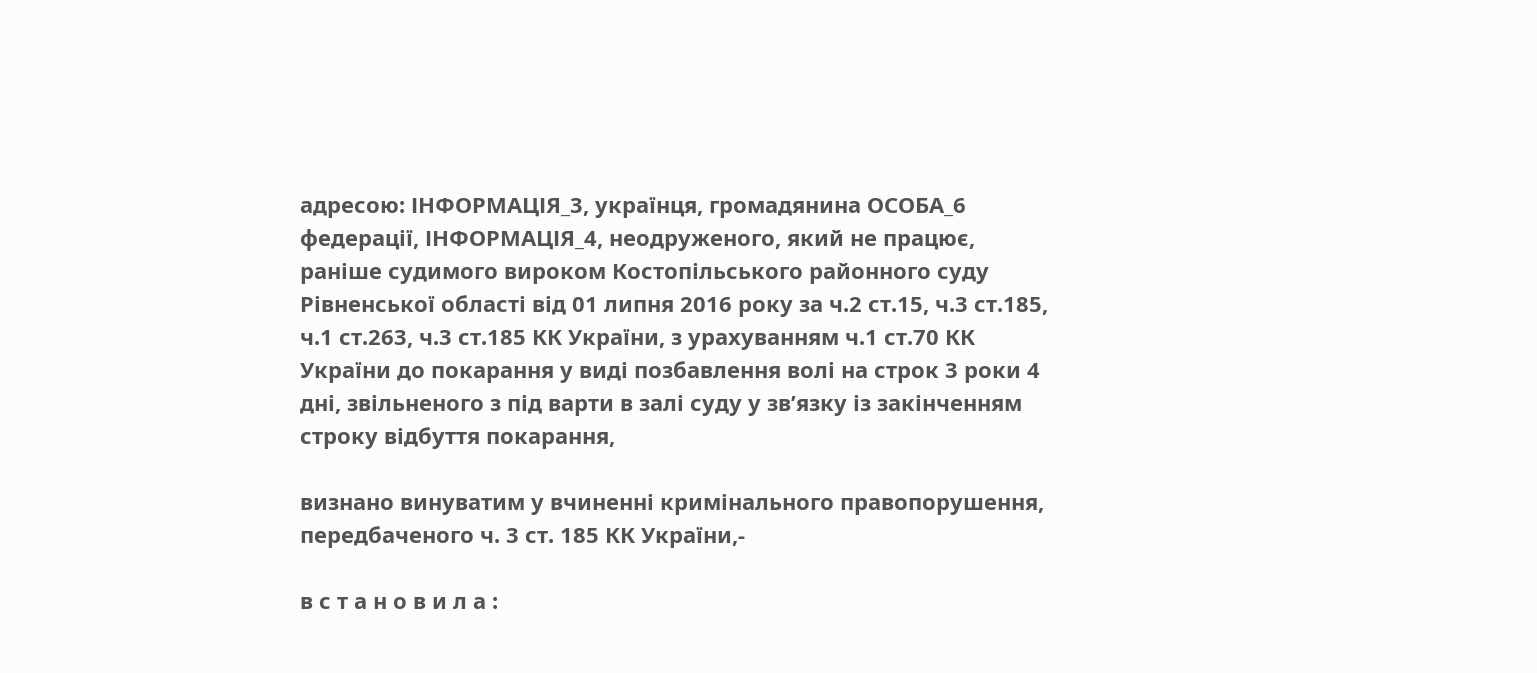адресою: ІНФОРМАЦІЯ_3, українця, громадянина ОСОБА_6 федерації, ІНФОРМАЦІЯ_4, неодруженого, який не працює, раніше судимого вироком Костопільського районного суду Рівненської області від 01 липня 2016 року за ч.2 ст.15, ч.3 ст.185, ч.1 ст.263, ч.3 ст.185 КК України, з урахуванням ч.1 ст.70 КК України до покарання у виді позбавлення волі на строк 3 роки 4 дні, звільненого з під варти в залі суду у зв’язку із закінченням строку відбуття покарання,

визнано винуватим у вчиненні кримінального правопорушення, передбаченого ч. 3 ст. 185 КК України,-

в с т а н о в и л а :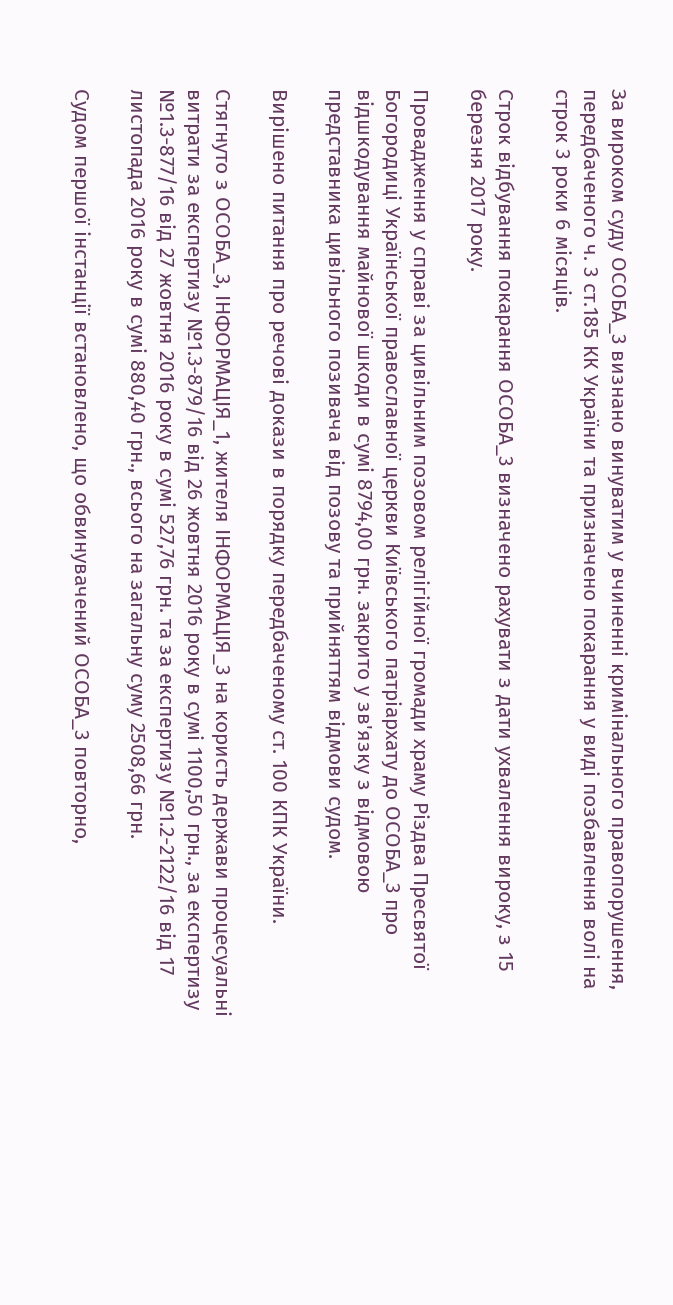За вироком суду ОСОБА_3 визнано винуватим у вчиненні кримінального правопорушення, передбаченого ч. 3 ст.185 КК України та призначено покарання у виді позбавлення волі на строк 3 роки 6 місяців.

Строк відбування покарання ОСОБА_3 визначено рахувати з дати ухвалення вироку, з 15 березня 2017 року.

Провадження у справі за цивільним позовом релігійної громади храму Різдва Пресвятої Богородиці Української православної церкви Київського патріархату до ОСОБА_3 про відшкодування майнової шкоди в сумі 8794,00 грн. закрито у зв'язку з відмовою представника цивільного позивача від позову та прийняттям відмови судом.

Вирішено питання про речові докази в порядку передбаченому ст. 100 КПК України.

Стягнуто з ОСОБА_3, ІНФОРМАЦІЯ_1, жителя ІНФОРМАЦІЯ_3 на користь держави процесуальні витрати за експертизу №1.3-879/16 від 26 жовтня 2016 року в сумі 1100,50 грн., за експертизу №1.3-877/16 від 27 жовтня 2016 року в сумі 527,76 грн. та за експертизу №1.2-2122/16 від 17 листопада 2016 року в сумі 880,40 грн., всього на загальну суму 2508,66 грн.

Судом першої інстанції встановлено, що обвинувачений ОСОБА_3 повторно,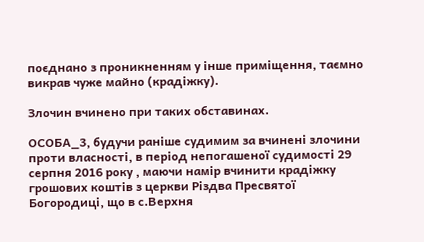поєднано з проникненням у інше приміщення, таємно викрав чуже майно (крадіжку).

Злочин вчинено при таких обставинах.

ОСОБА_3, будучи раніше судимим за вчинені злочини проти власності, в період непогашеної судимості 29 серпня 2016 року , маючи намір вчинити крадіжку грошових коштів з церкви Різдва Пресвятої Богородиці, що в с.Верхня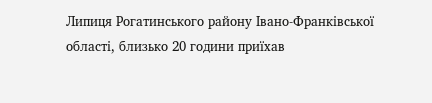Липиця Рогатинського району Івано-Франківської області, близько 20 години приїхав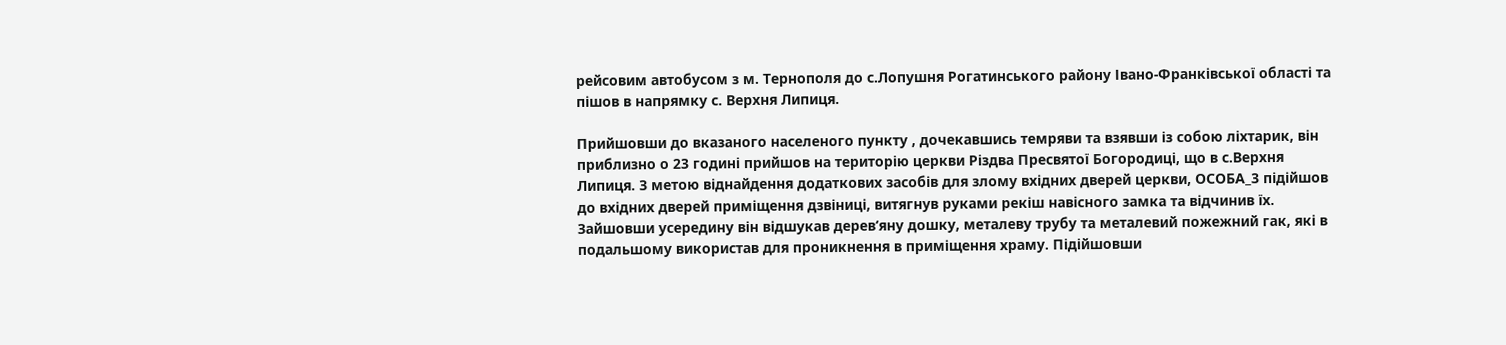рейсовим автобусом з м. Тернополя до с.Лопушня Рогатинського району Івано-Франківської області та пішов в напрямку с. Верхня Липиця.

Прийшовши до вказаного населеного пункту , дочекавшись темряви та взявши із собою ліхтарик, він приблизно о 23 годині прийшов на територію церкви Різдва Пресвятої Богородиці, що в с.Верхня Липиця. З метою віднайдення додаткових засобів для злому вхідних дверей церкви, ОСОБА_3 підійшов до вхідних дверей приміщення дзвіниці, витягнув руками рекіш навісного замка та відчинив їх. Зайшовши усередину він відшукав дерев‘яну дошку, металеву трубу та металевий пожежний гак, які в подальшому використав для проникнення в приміщення храму. Підійшовши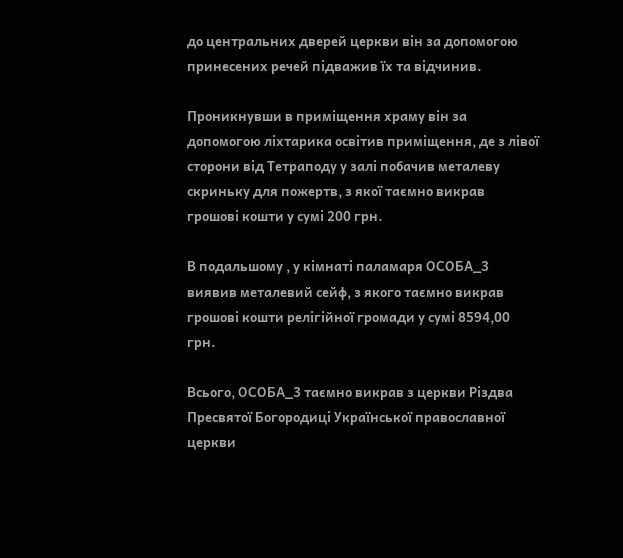до центральних дверей церкви він за допомогою принесених речей підважив їх та відчинив.

Проникнувши в приміщення храму він за допомогою ліхтарика освітив приміщення, де з лівої сторони від Тетраподу у залі побачив металеву скриньку для пожертв, з якої таємно викрав грошові кошти у сумі 200 грн.

В подальшому , у кімнаті паламаря ОСОБА_3 виявив металевий сейф, з якого таємно викрав грошові кошти релігійної громади у сумі 8594,00 грн.

Всього, ОСОБА_3 таємно викрав з церкви Різдва Пресвятої Богородиці Української православної церкви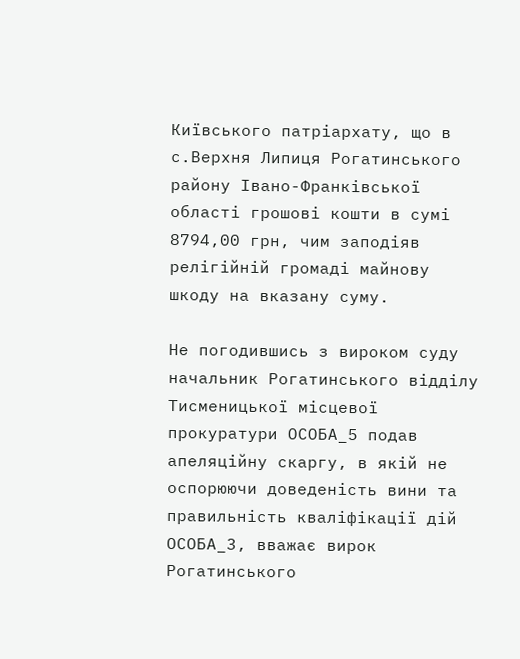Київського патріархату, що в с.Верхня Липиця Рогатинського району Івано-Франківської області грошові кошти в сумі 8794,00 грн, чим заподіяв релігійній громаді майнову шкоду на вказану суму.

Не погодившись з вироком суду начальник Рогатинського відділу Тисменицької місцевої прокуратури ОСОБА_5 подав апеляційну скаргу, в якій не оспорюючи доведеність вини та правильність кваліфікації дій ОСОБА_3, вважає вирок Рогатинського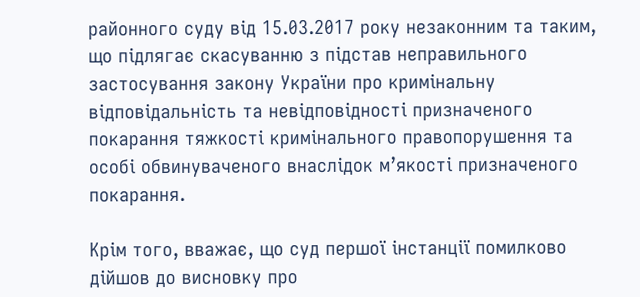районного суду від 15.03.2017 року незаконним та таким, що підлягає скасуванню з підстав неправильного застосування закону України про кримінальну відповідальність та невідповідності призначеного покарання тяжкості кримінального правопорушення та особі обвинуваченого внаслідок м’якості призначеного покарання.

Крім того, вважає, що суд першої інстанції помилково дійшов до висновку про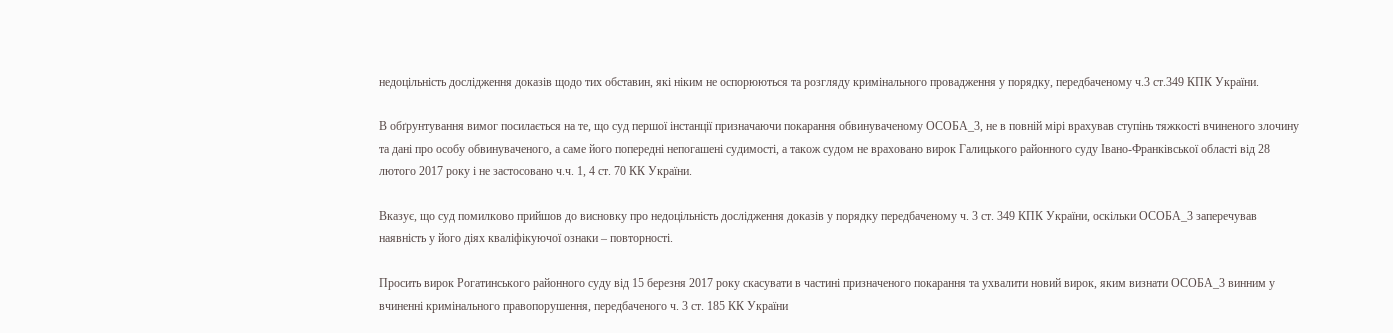недоцільність дослідження доказів щодо тих обставин, які ніким не оспорюються та розгляду кримінального провадження у порядку, передбаченому ч.3 ст.349 КПК України.

В обґрунтування вимог посилається на те, що суд першої інстанції призначаючи покарання обвинуваченому ОСОБА_3, не в повній мірі врахував ступінь тяжкості вчиненого злочину та дані про особу обвинуваченого, а саме його попередні непогашені судимості, а також судом не враховано вирок Галицького районного суду Івано-Франківської області від 28 лютого 2017 року і не застосовано ч.ч. 1, 4 ст. 70 КК України.

Вказує, що суд помилково прийшов до висновку про недоцільність дослідження доказів у порядку передбаченому ч. 3 ст. 349 КПК України, оскільки ОСОБА_3 заперечував наявність у його діях кваліфікуючої ознаки – повторності.

Просить вирок Рогатинського районного суду від 15 березня 2017 року скасувати в частині призначеного покарання та ухвалити новий вирок, яким визнати ОСОБА_3 винним у вчиненні кримінального правопорушення, передбаченого ч. 3 ст. 185 КК України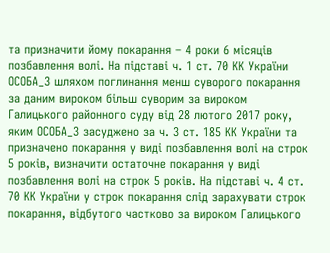та призначити йому покарання – 4 роки 6 місяців позбавлення волі. На підставі ч. 1 ст. 70 КК України ОСОБА_3 шляхом поглинання менш суворого покарання за даним вироком більш суворим за вироком Галицького районного суду від 28 лютого 2017 року, яким ОСОБА_3 засуджено за ч. 3 ст. 185 КК України та призначено покарання у виді позбавлення волі на строк 5 років, визначити остаточне покарання у виді позбавлення волі на строк 5 років. На підставі ч. 4 ст. 70 КК України у строк покарання слід зарахувати строк покарання, відбутого частково за вироком Галицького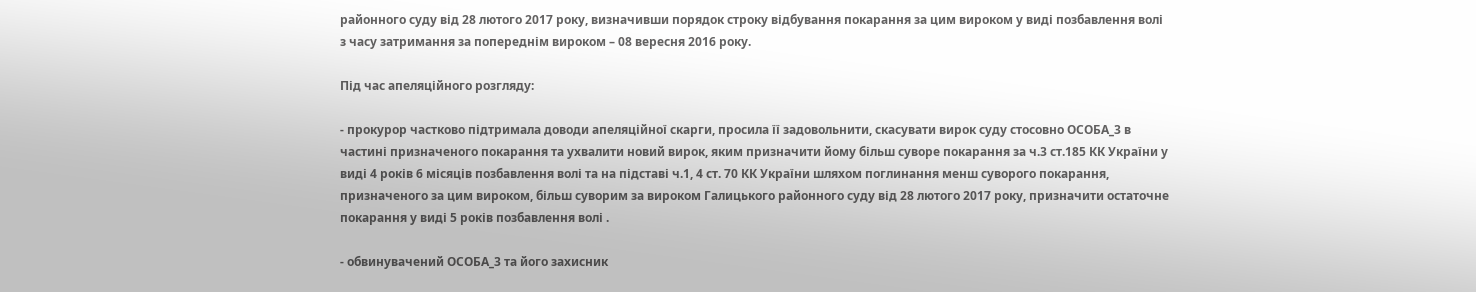районного суду від 28 лютого 2017 року, визначивши порядок строку відбування покарання за цим вироком у виді позбавлення волі з часу затримання за попереднім вироком – 08 вересня 2016 року.

Під час апеляційного розгляду:

- прокурор частково підтримала доводи апеляційної скарги, просила її задовольнити, скасувати вирок суду стосовно ОСОБА_3 в частині призначеного покарання та ухвалити новий вирок, яким призначити йому більш суворе покарання за ч.3 ст.185 КК України у виді 4 років 6 місяців позбавлення волі та на підставі ч.1, 4 ст. 70 КК України шляхом поглинання менш суворого покарання, призначеного за цим вироком, більш суворим за вироком Галицького районного суду від 28 лютого 2017 року, призначити остаточне покарання у виді 5 років позбавлення волі .

- обвинувачений ОСОБА_3 та його захисник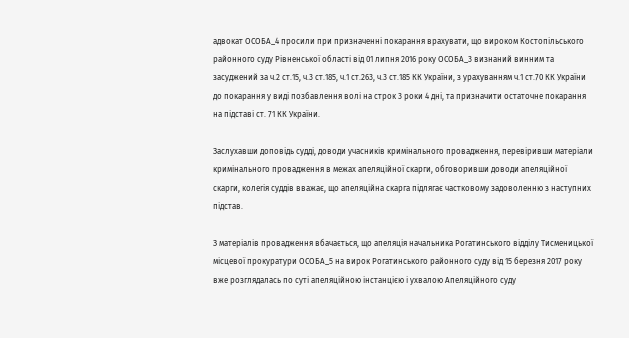адвокат ОСОБА_4 просили при призначенні покарання врахувати, що вироком Костопільського районного суду Рівненської області від 01 липня 2016 року ОСОБА_3 визнаний винним та засуджений за ч.2 ст.15, ч.3 ст.185, ч.1 ст.263, ч.3 ст.185 КК України, з урахуванням ч.1 ст.70 КК України до покарання у виді позбавлення волі на строк 3 роки 4 дні, та призначити остаточне покарання на підставі ст. 71 КК України.

Заслухавши доповідь судді, доводи учасників кримінального провадження, перевіривши матеріали кримінального провадження в межах апеляційної скарги, обговоривши доводи апеляційної скарги, колегія суддів вважає, що апеляційна скарга підлягає частковому задоволенню з наступних підстав.

З матеріалів провадження вбачається, що апеляція начальника Рогатинського відділу Тисменицької місцевої прокуратури ОСОБА_5 на вирок Рогатинського районного суду від 15 березня 2017 року вже розглядалась по суті апеляційною інстанцією і ухвалою Апеляційного суду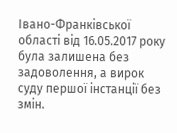Івано-Франківської області від 16.05.2017 року була залишена без задоволення, а вирок суду першої інстанції без змін.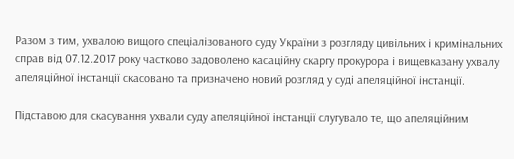Разом з тим, ухвалою вищого спеціалізованого суду України з розгляду цивільних і кримінальних справ від 07.12.2017 року частково задоволено касаційну скаргу прокурора і вищевказану ухвалу апеляційної інстанції скасовано та призначено новий розгляд у суді апеляційної інстанції.

Підставою для скасування ухвали суду апеляційної інстанції слугувало те, що апеляційним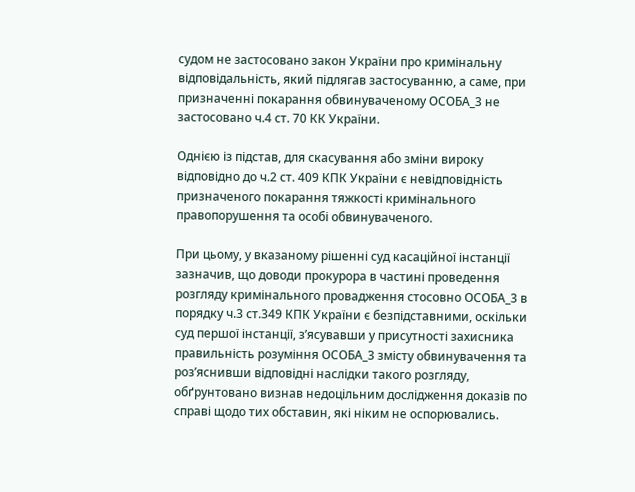судом не застосовано закон України про кримінальну відповідальність, який підлягав застосуванню, а саме, при призначенні покарання обвинуваченому ОСОБА_3 не застосовано ч.4 ст. 70 КК України.

Однією із підстав, для скасування або зміни вироку відповідно до ч.2 ст. 409 КПК України є невідповідність призначеного покарання тяжкості кримінального правопорушення та особі обвинуваченого.

При цьому, у вказаному рішенні суд касаційної інстанції зазначив, що доводи прокурора в частині проведення розгляду кримінального провадження стосовно ОСОБА_3 в порядку ч.3 ст.349 КПК України є безпідставними, оскільки суд першої інстанції, з’ясувавши у присутності захисника правильність розуміння ОСОБА_3 змісту обвинувачення та роз’яснивши відповідні наслідки такого розгляду, обґрунтовано визнав недоцільним дослідження доказів по справі щодо тих обставин, які ніким не оспорювались.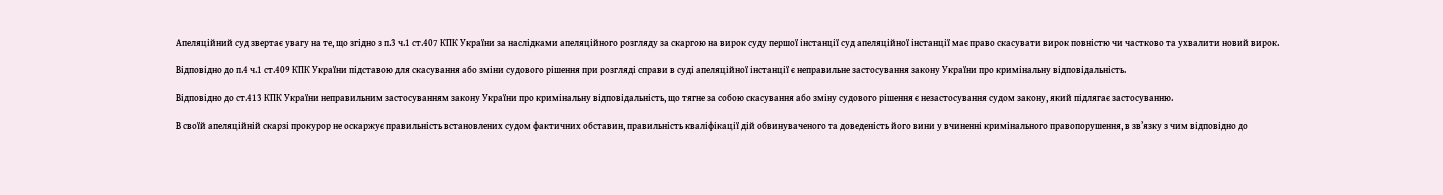Апеляційний суд звертає увагу на те, що згідно з п.3 ч.1 ст.407 КПК України за наслідками апеляційного розгляду за скаргою на вирок суду першої інстанції суд апеляційної інстанції має право скасувати вирок повністю чи частково та ухвалити новий вирок.

Відповідно до п.4 ч.1 ст.409 КПК України підставою для скасування або зміни судового рішення при розгляді справи в суді апеляційної інстанції є неправильне застосування закону України про кримінальну відповідальність.

Відповідно до ст.413 КПК України неправильним застосуванням закону України про кримінальну відповідальність, що тягне за собою скасування або зміну судового рішення є незастосування судом закону, який підлягає застосуванню.

В своїй апеляційній скарзі прокурор не оскаржує правильність встановлених судом фактичних обставин, правильність кваліфікації дій обвинуваченого та доведеність його вини у вчиненні кримінального правопорушення, в зв’язку з чим відповідно до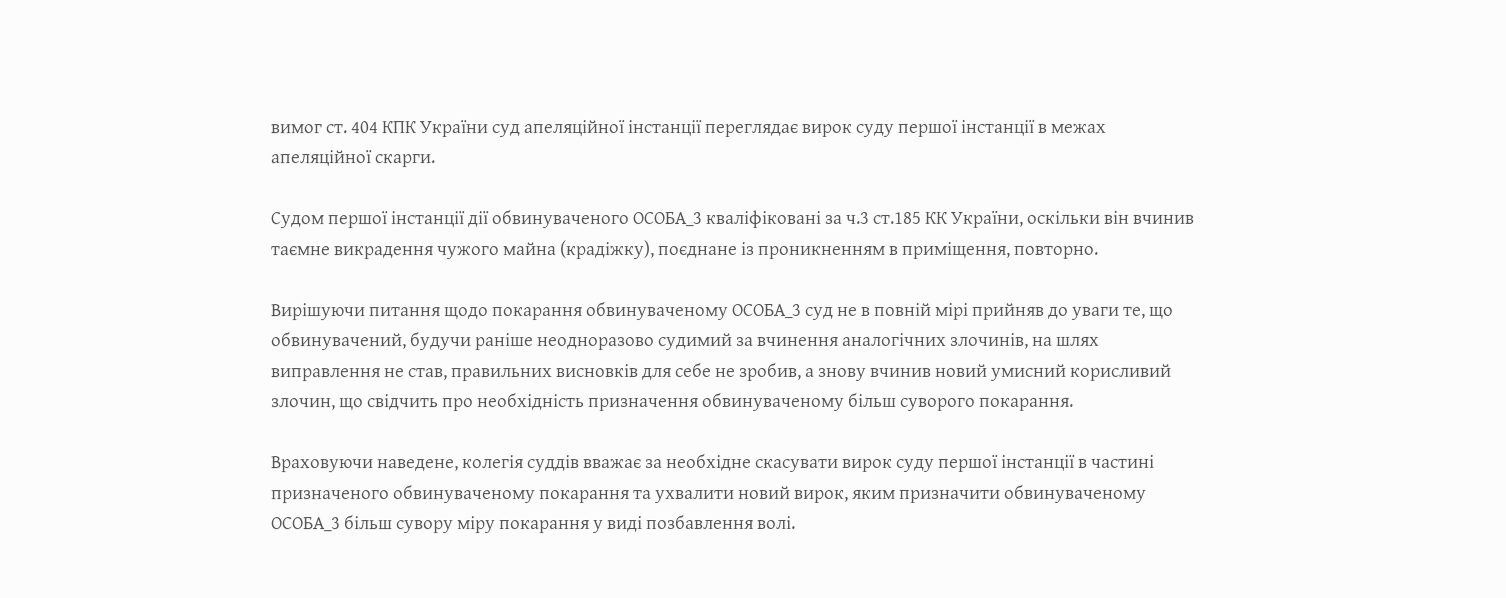вимог ст. 404 КПК України суд апеляційної інстанції переглядає вирок суду першої інстанції в межах апеляційної скарги.

Судом першої інстанції дії обвинуваченого ОСОБА_3 кваліфіковані за ч.3 ст.185 КК України, оскільки він вчинив таємне викрадення чужого майна (крадіжку), поєднане із проникненням в приміщення, повторно.

Вирішуючи питання щодо покарання обвинуваченому ОСОБА_3 суд не в повній мірі прийняв до уваги те, що обвинувачений, будучи раніше неодноразово судимий за вчинення аналогічних злочинів, на шлях виправлення не став, правильних висновків для себе не зробив, а знову вчинив новий умисний корисливий злочин, що свідчить про необхідність призначення обвинуваченому більш суворого покарання.

Враховуючи наведене, колегія суддів вважає за необхідне скасувати вирок суду першої інстанції в частині призначеного обвинуваченому покарання та ухвалити новий вирок, яким призначити обвинуваченому ОСОБА_3 більш сувору міру покарання у виді позбавлення волі.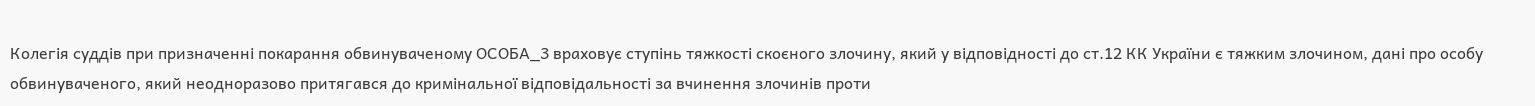Колегія суддів при призначенні покарання обвинуваченому ОСОБА_3 враховує ступінь тяжкості скоєного злочину, який у відповідності до ст.12 КК України є тяжким злочином, дані про особу обвинуваченого, який неодноразово притягався до кримінальної відповідальності за вчинення злочинів проти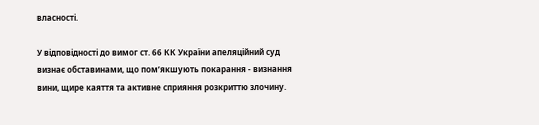власності.

У відповідності до вимог ст. 66 КК України апеляційний суд визнає обставинами, що пом’якшують покарання - визнання вини, щире каяття та активне сприяння розкриттю злочину.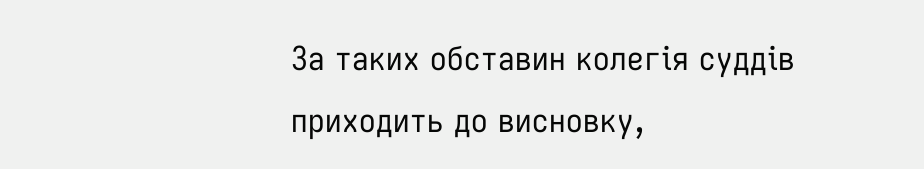За таких обставин колегія суддів приходить до висновку,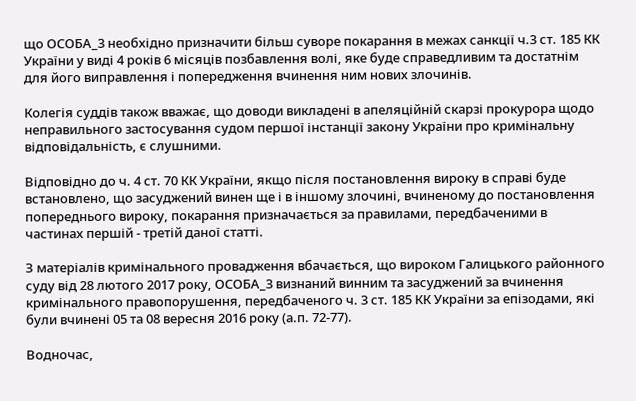що ОСОБА_3 необхідно призначити більш суворе покарання в межах санкції ч.3 ст. 185 КК України у виді 4 років 6 місяців позбавлення волі, яке буде справедливим та достатнім для його виправлення і попередження вчинення ним нових злочинів.

Колегія суддів також вважає, що доводи викладені в апеляційній скарзі прокурора щодо неправильного застосування судом першої інстанції закону України про кримінальну відповідальність, є слушними.

Відповідно до ч. 4 ст. 70 КК України, якщо після постановлення вироку в справі буде встановлено, що засуджений винен ще і в іншому злочині, вчиненому до постановлення попереднього вироку, покарання призначається за правилами, передбаченими в частинах першій - третій даної статті.

З матеріалів кримінального провадження вбачається, що вироком Галицького районного суду від 28 лютого 2017 року, ОСОБА_3 визнаний винним та засуджений за вчинення кримінального правопорушення, передбаченого ч. 3 ст. 185 КК України за епізодами, які були вчинені 05 та 08 вересня 2016 року (а.п. 72-77).

Водночас,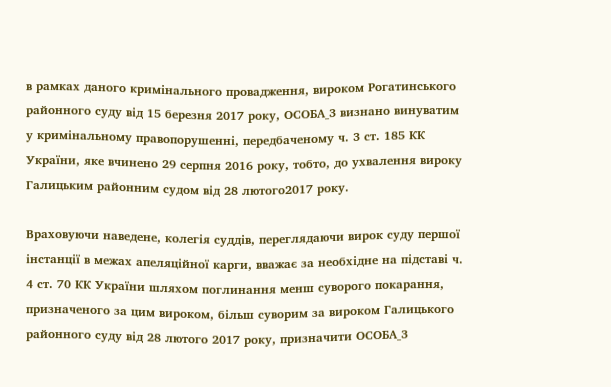в рамках даного кримінального провадження, вироком Рогатинського районного суду від 15 березня 2017 року, ОСОБА_3 визнано винуватим у кримінальному правопорушенні, передбаченому ч. 3 ст. 185 КК України, яке вчинено 29 серпня 2016 року, тобто, до ухвалення вироку Галицьким районним судом від 28 лютого2017 року.

Враховуючи наведене, колегія суддів, переглядаючи вирок суду першої інстанції в межах апеляційної карги, вважає за необхідне на підставі ч. 4 ст. 70 КК України шляхом поглинання менш суворого покарання, призначеного за цим вироком, більш суворим за вироком Галицького районного суду від 28 лютого 2017 року, призначити ОСОБА_3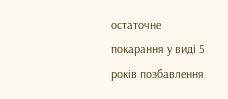остаточне покарання у виді 5 років позбавлення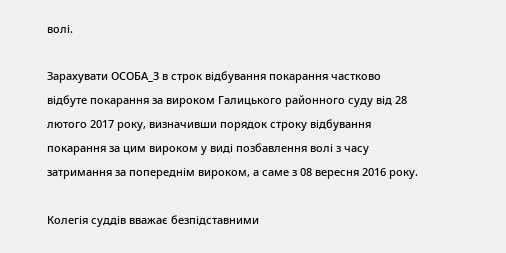волі.

Зарахувати ОСОБА_3 в строк відбування покарання частково відбуте покарання за вироком Галицького районного суду від 28 лютого 2017 року, визначивши порядок строку відбування покарання за цим вироком у виді позбавлення волі з часу затримання за попереднім вироком, а саме з 08 вересня 2016 року.

Колегія суддів вважає безпідставними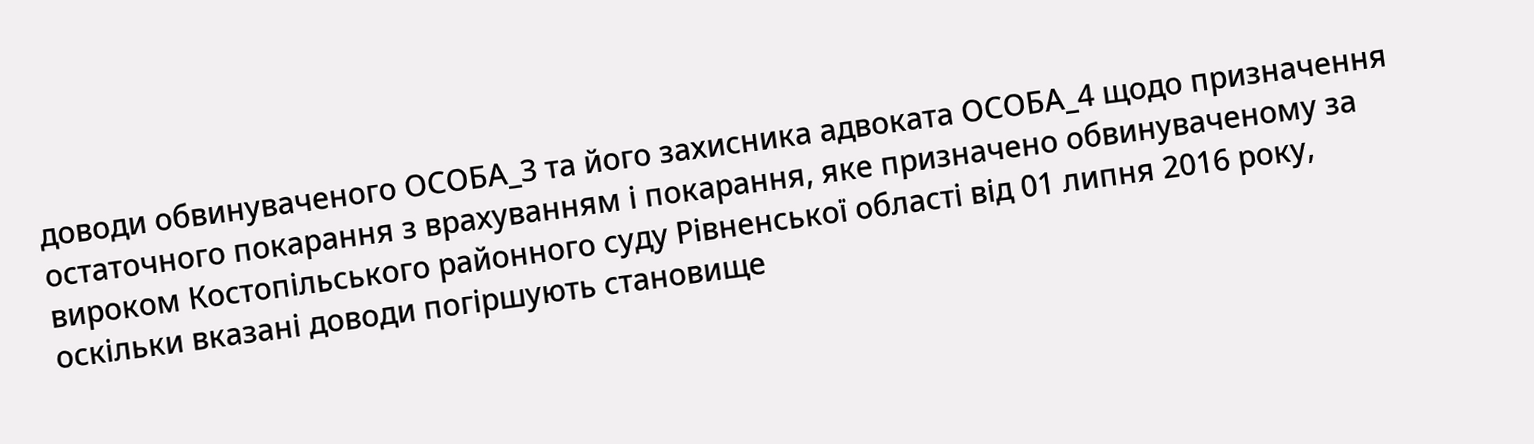доводи обвинуваченого ОСОБА_3 та його захисника адвоката ОСОБА_4 щодо призначення остаточного покарання з врахуванням і покарання, яке призначено обвинуваченому за вироком Костопільського районного суду Рівненської області від 01 липня 2016 року, оскільки вказані доводи погіршують становище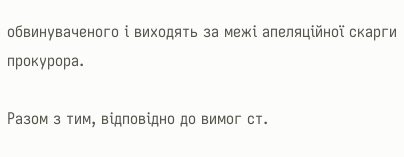обвинуваченого і виходять за межі апеляційної скарги прокурора.

Разом з тим, відповідно до вимог ст.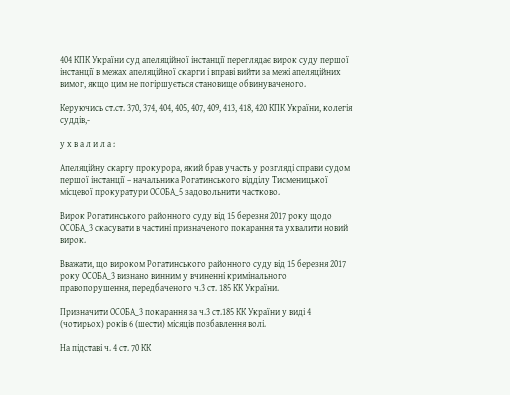404 КПК України суд апеляційної інстанції переглядає вирок суду першої інстанції в межах апеляційної скарги і вправі вийти за межі апеляційних вимог, якщо цим не погіршується становище обвинуваченого.

Керуючись ст.ст. 370, 374, 404, 405, 407, 409, 413, 418, 420 КПК України, колегія суддів,-

у х в а л и л а :

Апеляційну скаргу прокурора, який брав участь у розгляді справи судом першої інстанції – начальника Рогатинського відділу Тисменицької місцевої прокуратури ОСОБА_5 задовольнити частково.

Вирок Рогатинського районного суду від 15 березня 2017 року щодо ОСОБА_3 скасувати в частині призначеного покарання та ухвалити новий вирок.

Вважати, що вироком Рогатинського районного суду від 15 березня 2017 року ОСОБА_3 визнано винним у вчиненні кримінального правопорушення, передбаченого ч.3 ст. 185 КК України.

Призначити ОСОБА_3 покарання за ч.3 ст.185 КК України у виді 4 (чотирьох) років 6 (шести) місяців позбавлення волі.

На підставі ч. 4 ст. 70 КК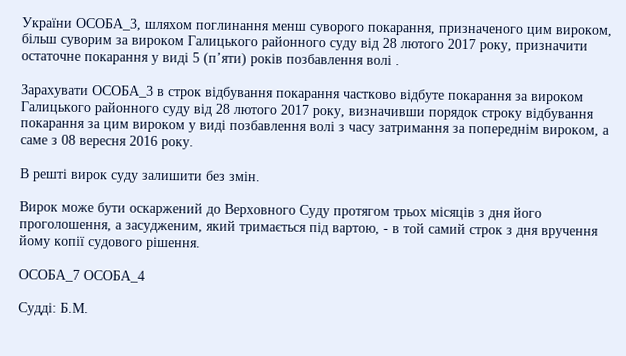України ОСОБА_3, шляхом поглинання менш суворого покарання, призначеного цим вироком, більш суворим за вироком Галицького районного суду від 28 лютого 2017 року, призначити остаточне покарання у виді 5 (п’яти) років позбавлення волі .

Зарахувати ОСОБА_3 в строк відбування покарання частково відбуте покарання за вироком Галицького районного суду від 28 лютого 2017 року, визначивши порядок строку відбування покарання за цим вироком у виді позбавлення волі з часу затримання за попереднім вироком, а саме з 08 вересня 2016 року.

В решті вирок суду залишити без змін.

Вирок може бути оскаржений до Верховного Суду протягом трьох місяців з дня його проголошення, а засудженим, який тримається під вартою, - в той самий строк з дня вручення йому копії судового рішення.

ОСОБА_7 ОСОБА_4

Судді: Б.М.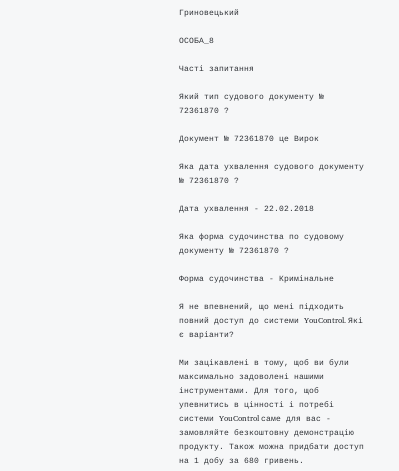Гриновецький

ОСОБА_8

Часті запитання

Який тип судового документу № 72361870 ?

Документ № 72361870 це Вирок

Яка дата ухвалення судового документу № 72361870 ?

Дата ухвалення - 22.02.2018

Яка форма судочинства по судовому документу № 72361870 ?

Форма судочинства - Кримінальне

Я не впевнений, що мені підходить повний доступ до системи YouControl. Які є варіанти?

Ми зацікавлені в тому, щоб ви були максимально задоволені нашими інструментами. Для того, щоб упевнитись в цінності і потребі системи YouControl саме для вас - замовляйте безкоштовну демонстрацію продукту. Також можна придбати доступ на 1 добу за 680 гривень.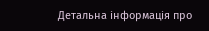Детальна інформація про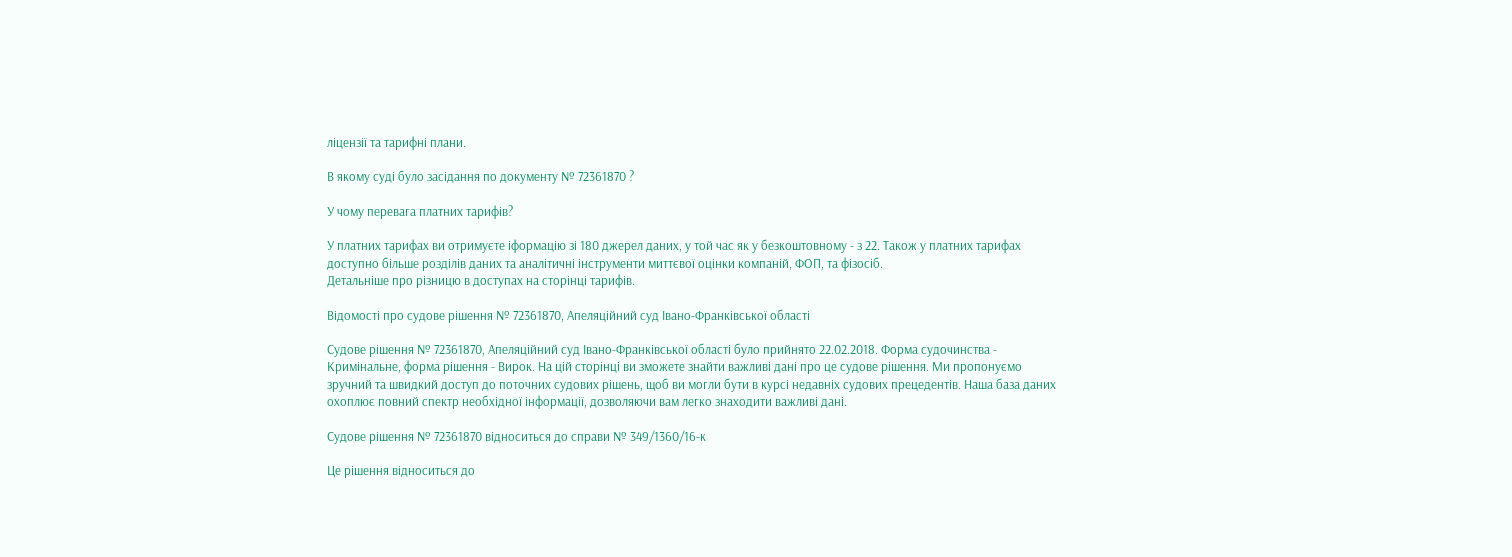ліцензії та тарифні плани.

В якому cуді було засідання по документу № 72361870 ?

У чому перевага платних тарифів?

У платних тарифах ви отримуєте іформацію зі 180 джерел даних, у той час як у безкоштовному - з 22. Також у платних тарифах доступно більше розділів даних та аналітичні інструменти миттєвої оцінки компаній, ФОП, та фізосіб.
Детальніше про різницю в доступах на сторінці тарифів.

Відомості про судове рішення № 72361870, Апеляційний суд Івано-Франківської області

Судове рішення № 72361870, Апеляційний суд Івано-Франківської області було прийнято 22.02.2018. Форма судочинства - Кримінальне, форма рішення - Вирок. На цій сторінці ви зможете знайти важливі дані про це судове рішення. Ми пропонуємо зручний та швидкий доступ до поточних судових рішень, щоб ви могли бути в курсі недавніх судових прецедентів. Наша база даних охоплює повний спектр необхідної інформації, дозволяючи вам легко знаходити важливі дані.

Судове рішення № 72361870 відноситься до справи № 349/1360/16-к

Це рішення відноситься до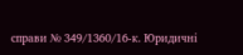справи № 349/1360/16-к. Юридичні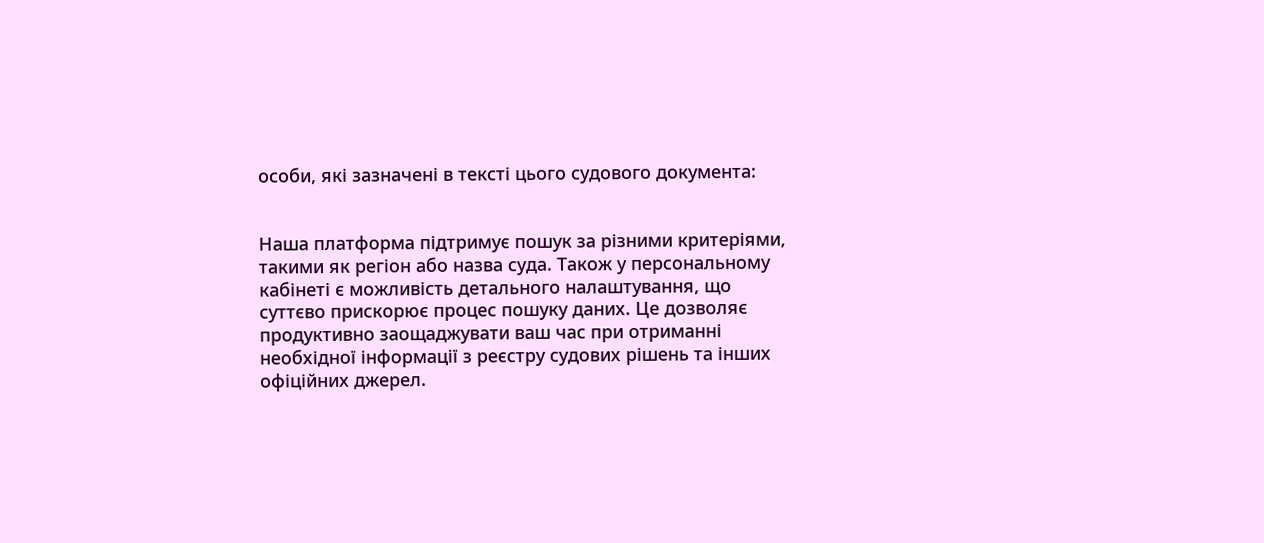особи, які зазначені в тексті цього судового документа:


Наша платформа підтримує пошук за різними критеріями, такими як регіон або назва суда. Також у персональному кабінеті є можливість детального налаштування, що суттєво прискорює процес пошуку даних. Це дозволяє продуктивно заощаджувати ваш час при отриманні необхідної інформації з реєстру судових рішень та інших офіційних джерел.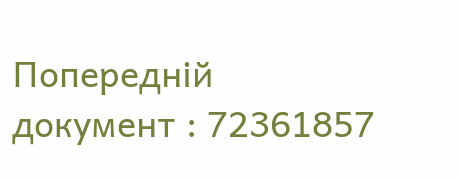Попередній документ : 72361857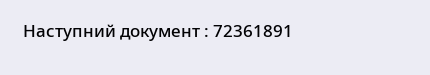Наступний документ : 72361891